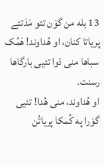13 بله من گۆن تئو مَدَتئے پریاتا کنان، او هُداوند! هَمُک سباها منی دْوا تئیی بارگاها رسنت.
او هُداوند، منی هُدا! تئیی گوَرا په کُمکا پریاتُن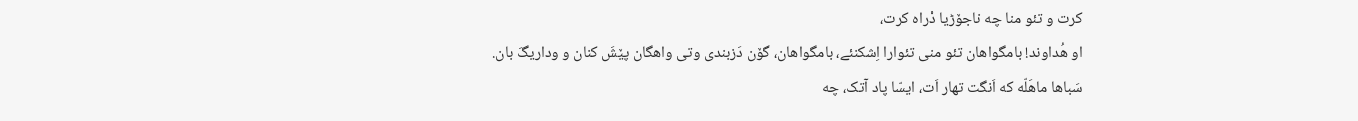کرت و تئو منا چه ناجۆڑیا دْراه کرت،
او هُداوند! بامگواهان تئو منی تئوارا اِشکنئے، بامگواهان، گۆن دَزبندی وتی واهگان پێشَ کنان و وداریگَ بان.
سَباها ماهَلّه که اَنگت تهار اَت، ایسّا پاد آتک، چه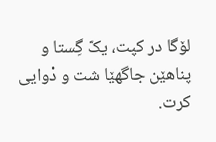لۆگا در کپت، یکّ گِستا و پناهێن جاگهێا شت و دْوایی کرت.